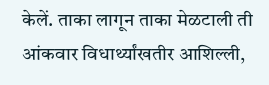केलें. ताका लागून ताका मेळटाली ती आंकवार विधार्थ्यांखतीर आशिल्ली,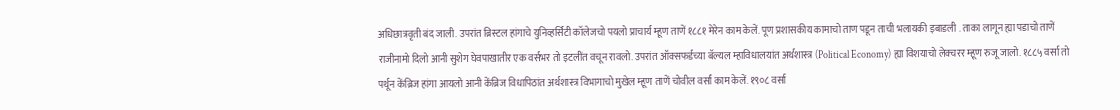अधिछात्रवृती बंद जाली. उपरांत ब्रिस्टल हांगाचे युनिव्हर्सिटी कॉलेजचो पयलो प्राचार्य म्हूण ताणें १८८१ मेरेन काम केलें. पूण प्रशासकीय कामाचो ताण पडून ताची भलायकी इबाडली . ताका लागून ह्या पडाचो ताणें राजीनामो दिलो आनी सुशेग घेवपाखातीर एक वर्सभर तो इटलींत वचून रावलो. उपरांत ऑक्सफर्डच्या बॅल्यल म्हाविधालयांत अर्थशास्त्र (Political Economy) ह्या विशयाचो लेक्चरर म्हूण रुजू जालो. १८८५ वर्सा तो पर्थून केंब्रिज हांगा आयलो आनी केंब्रिज विधापिठांत अर्थशास्त्र विभागाचो मुखेल म्हूण ताणें चोवील वर्सां काम केलें. १९०८ वर्सा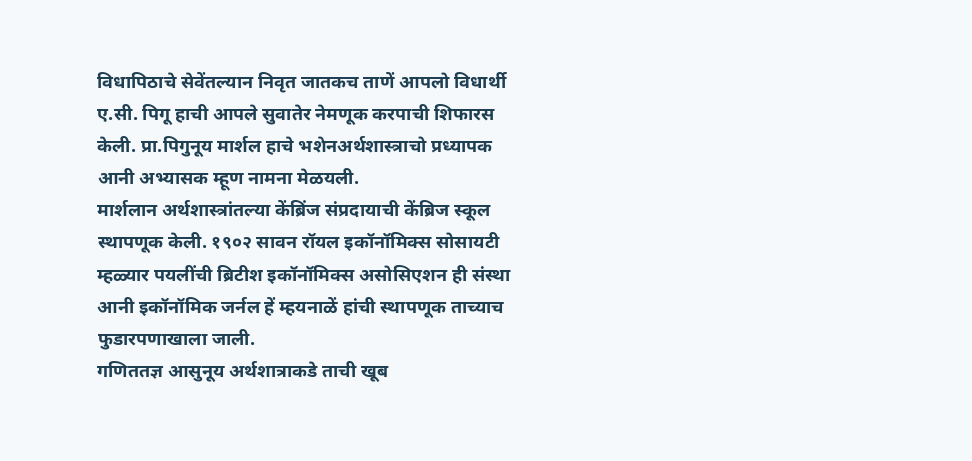विधापिठाचे सेवेंतल्यान निवृत जातकच ताणें आपलो विधार्थी ए.सी. पिगू हाची आपले सुवातेर नेमणूक करपाची शिफारस केली. प्रा.पिगुनूय मार्शल हाचे भशेनअर्थशास्त्राचो प्रध्यापक आनी अभ्यासक म्हूण नामना मेळयली.
मार्शलान अर्थशास्त्रांतल्या केंब्रिंज संप्रदायाची केंब्रिज स्कूल स्थापणूक केली. १९०२ सावन रॉयल इकॉनॉमिक्स सोसायटी म्हळ्यार पयलींची ब्रिटीश इकॉनॉमिक्स असोसिएशन ही संस्था आनी इकॉनॉमिक जर्नल हें म्हयनाळें हांची स्थापणूक ताच्याच फुडारपणाखाला जाली.
गणिततज्ञ आसुनूय अर्थशात्राकडे ताची खूब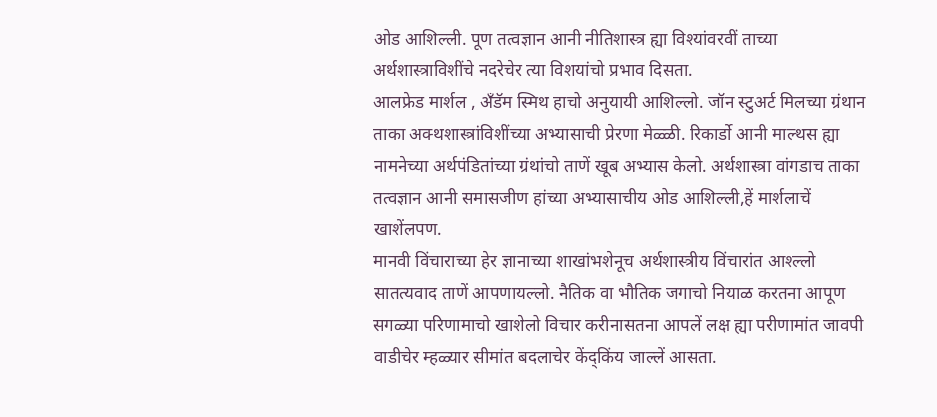ओड आशिल्ली. पूण तत्वज्ञान आनी नीतिशास्त्र ह्या विश्यांवरवीं ताच्या अर्थशास्त्राविशींचे नदरेचेर त्या विशयांचो प्रभाव दिसता.
आलफ्रेड मार्शल , अँडॅम स्मिथ हाचो अनुयायी आशिल्लो. जॉन स्टुअर्ट मिलच्या ग्रंथान ताका अक्थशास्त्रांविशींच्या अभ्यासाची प्रेरणा मेळ्ळी. रिकार्डो आनी माल्थस ह्या नामनेच्या अर्थपंडितांच्या ग्रंथांचो ताणें खूब अभ्यास केलो. अर्थशास्त्रा वांगडाच ताका तत्वज्ञान आनी समासजीण हांच्या अभ्यासाचीय ओड आशिल्ली,हें मार्शलाचें खाशेंलपण.
मानवी विंचाराच्या हेर ज्ञानाच्या शाखांभशेनूच अर्थशास्त्रीय विंचारांत आश्ल्लो सातत्यवाद ताणें आपणायल्लो. नैतिक वा भौतिक जगाचो नियाळ करतना आपूण सगळ्या परिणामाचो खाशेलो विचार करीनासतना आपलें लक्ष ह्या परीणामांत जावपी वाडीचेर म्हळ्यार सीमांत बदलाचेर केंद्किंय जाल्लें आसता.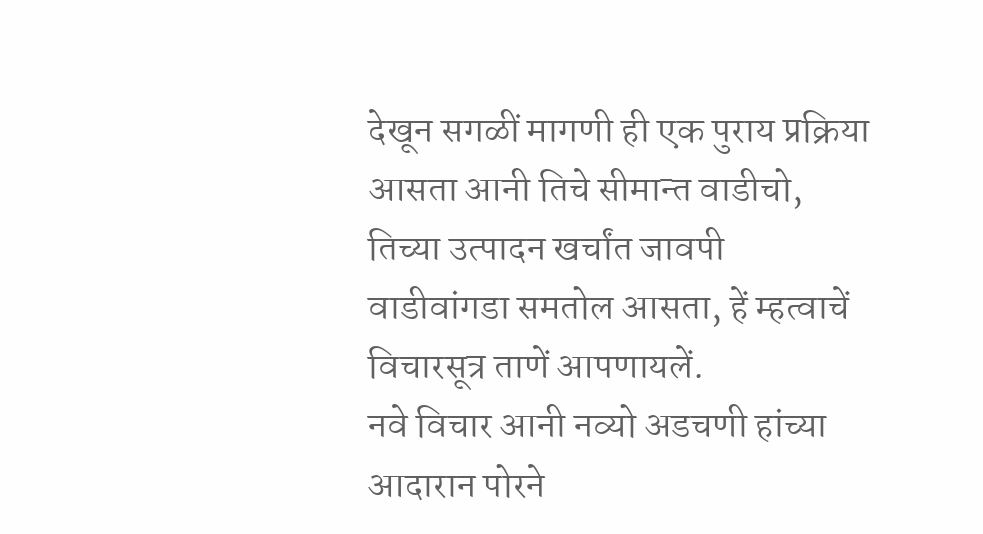देखून सगळीं मागणी ही एक पुराय प्रक्रिया आसता आनी तिचे सीमान्त वाडीचो, तिच्या उत्पादन खर्चांत जावपी वाडीवांगडा समतोल आसता, हें म्हत्वाचें विचारसूत्र ताणें आपणायलें.
नवे विचार आनी नव्यो अडचणी हांच्या आदारान पोरने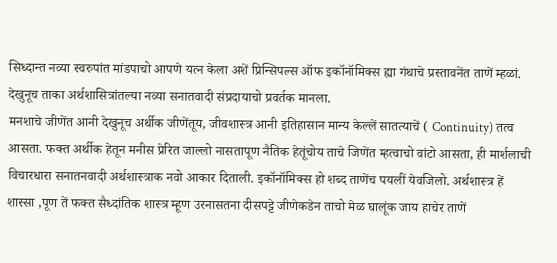सिध्दान्त नव्या स्वरुपांत मांडपाचो आपणे यत्न केला अशें प्रिन्सिपल्स ऑफ इकॉनॉमिक्स ह्या गंथाचे प्रस्तावनेंत ताणें म्हळां. देखुनूच ताका अर्थशासित्रांतल्या नव्या सनातवादी संप्रदायाचो प्रवर्तक मानला.
मनशाचे जीणेंत आनी देखुनूच अर्थीक जीणेंतूय, जीवशास्त्र आनी इतिहासान मान्य केल्लें सातत्याचें ( Continuity) तत्व आसता. फक्त अर्थीक हेतून मनीस प्रेरित जाल्लो नासतापूण नैतिक हेतूंचोय ताचे जिणेंत म्हत्वाचो वांटो आसता, ही मार्शलाची विचारधारा सनातनवादी अर्थशास्त्राक नवो आकार दिताली. इकॉनॉमिक्स हो शब्द ताणेंच पयलीं येवजिलो. अर्थशास्त्र हें शास्सा ,पूण तें फक्त सैध्दांतिक शास्त्र म्हूण उरनासतना दीसपट्टे जीणेकडेन ताचो मेळ घालूंक जाय हाचेर ताणें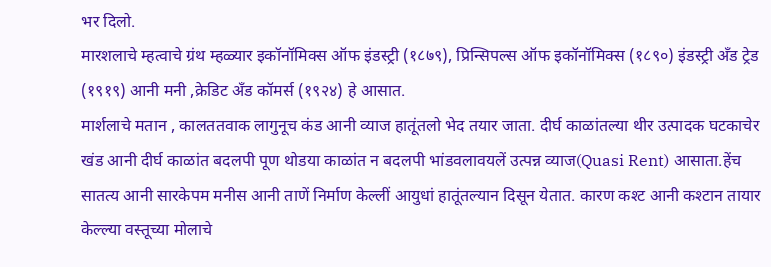भर दिलो.
मारशलाचे म्हत्वाचे ग्रंथ म्हळ्यार इकॉनॉमिक्स ऑफ इंडस्ट्री (१८७९), प्रिन्सिपल्स ऑफ इकॉनॉमिक्स (१८९०) इंडस्ट्री अँड ट्रेड (१९१९) आनी मनी ,क्रेडिट अँड कॉमर्स (१९२४) हे आसात.
मार्शलाचे मतान , कालततवाक लागुनूच कंड आनी व्याज हातूंतलो भेद तयार जाता. दीर्घ काळांतल्या थीर उत्पादक घटकाचेर खंड आनी दीर्घ काळांत बदलपी पूण थोडया काळांत न बदलपी भांडवलावयलें उत्पन्न व्याज(Quasi Rent) आसाता.हेंच सातत्य आनी सारकेपम मनीस आनी ताणें निर्माण केल्लीं आयुधां हातूंतल्यान दिसून येतात. कारण कश्ट आनी कश्टान तायार केल्ल्या वस्तूच्या मोलाचे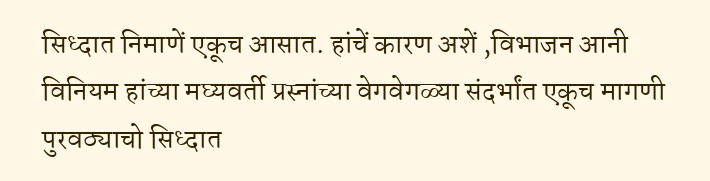सिध्दात निमाणें एकूच आसात. हांचें कारण अशें ,विभाजन आनी विनियम हांच्या मघ्यवर्ती प्रस्नांच्या वेगवेगळ्या संदर्भांत एकूच मागणी पुरवठ्याचो सिध्दात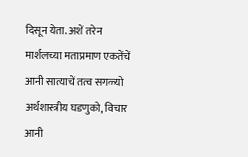दिसून येता. अशें तरेन मार्शलच्या मताप्रमाण एकतेंचें आनी सात्याचें तत्व सगळ्यो अर्थशास्त्रीय घडणुको, विचार आनी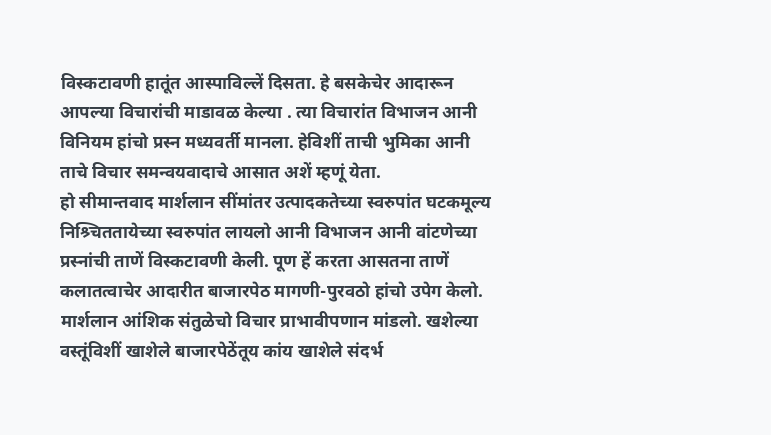विस्कटावणी हातूंत आस्पाविल्लें दिसता. हे बसकेचेर आदारून आपल्या विचारांची माडावळ केल्या . त्या विचारांत विभाजन आनी विनियम हांचो प्रस्न मध्यवर्ती मानला. हेविशीं ताची भुमिका आनी ताचे विचार समन्वयवादाचे आसात अशें म्हणूं येता.
हो सीमान्तवाद मार्शलान सींमांतर उत्पादकतेच्या स्वरुपांत घटकमूल्य निश्र्चिततायेच्या स्वरुपांत लायलो आनी विभाजन आनी वांटणेच्या प्रस्नांची ताणें विस्कटावणी केली. पूण हें करता आसतना ताणें कलातत्वाचेर आदारीत बाजारपेठ मागणी-पुरवठो हांचो उपेग केलो.
मार्शलान आंशिक संतुळेचो विचार प्राभावीपणान मांडलो. खशेल्या वस्तूंविशीं खाशेले बाजारपेठेंतूय कांय खाशेले संदर्भ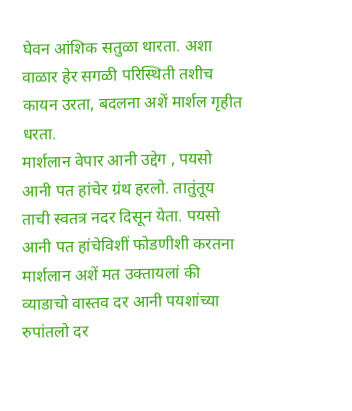घेवन आंशिक सतुळा थारता. अशा वाळार हेर सगळी परिस्थिती तशीच कायन उरता, बदलना अशें मार्शल गृहीत धरता.
मार्शलान वेपार आनी उद्देग , पयसो आनी पत हांचेर ग्रंथ हरलो. तातुंतूय ताची स्वतत्र नदर दिसून येता. पयसो आनी पत हांचेविशीं फोडणीशी करतना मार्शलान अशें मत उक्तायलां की व्याडाचो वास्तव दर आनी पयशांच्या रुपांतलो दर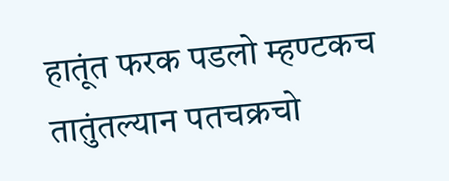हातूंत फरक पडलो म्हण्टकच तातुंतल्यान पतचक्रचो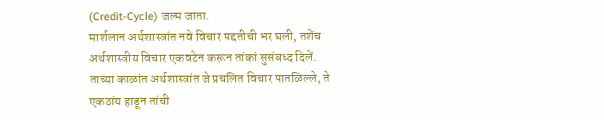(Credit-Cycle) जल्म जाता.
मार्शलान अर्थशास्त्रांत नवे विचार पद्दतीची भर घली, तशेंच अर्थशास्त्रीय विचार एकवटेन करून तांकां सुसंबध्द दिलें. ताच्या काळांत अर्थशास्त्रांत जे प्रचलित विचार पातळिल्ले, ते एकठांय हाडून तांची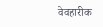वेवहारीक